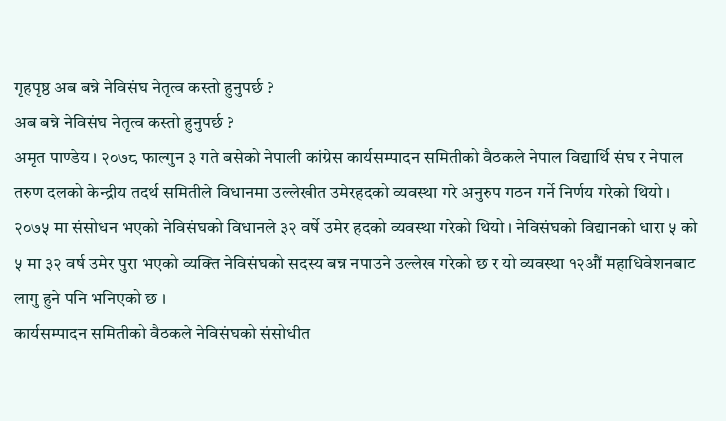गृहपृष्ठ अब बन्ने नेविसंघ नेतृत्व कस्तो हुनुपर्छ ?
अब बन्ने नेविसंघ नेतृत्व कस्तो हुनुपर्छ ?
अमृत पाण्डेय । २०७८ फाल्गुन ३ गते बसेको नेपाली कांग्रेस कार्यसम्पादन समितीको वैठकले नेपाल विद्यार्थि संघ र नेपाल तरुण दलको केन्द्रीय तदर्थ समितीले विधानमा उल्लेखीत उमेरहदको व्यवस्था गरे अनुरुप गठन गर्ने निर्णय गरेको थियो । २०७५ मा संसोधन भएको नेविसंघको विधानले ३२ वर्षे उमेर हदको व्यवस्था गरेको थियो । नेविसंघको विद्यानको धारा ५ को ५ मा ३२ वर्ष उमेर पुरा भएको व्यक्ति नेविसंघको सदस्य बन्न नपाउने उल्लेख गरेको छ र यो व्यवस्था १२औं महाधिवेशनबाट लागु हुने पनि भनिएको छ ।
कार्यसम्पादन समितीको वैठकले नेविसंघको संसोधीत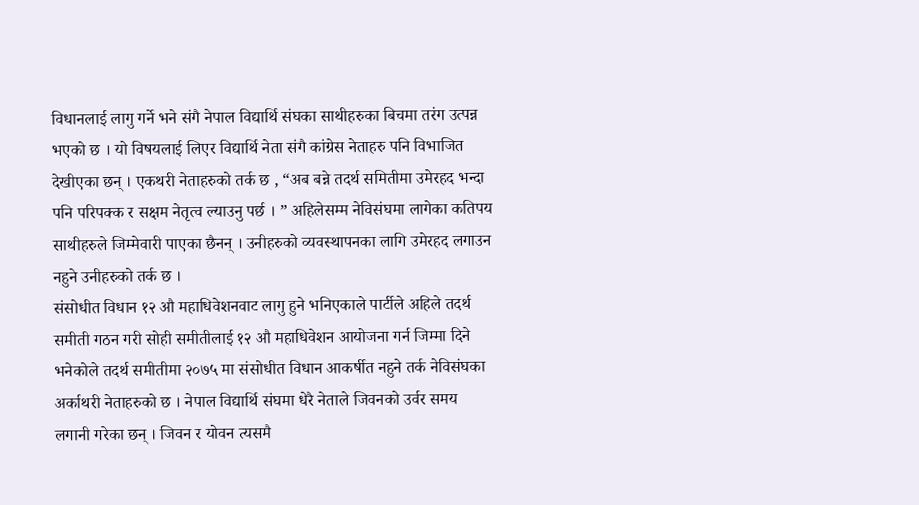विधानलाई लागु गर्ने भने संगै नेपाल विद्यार्थि संघका साथीहरुका बिचमा तरंग उत्पन्न भएको छ । यो विषयलाई लिएर विद्यार्थि नेता संगै कांग्रेस नेताहरु पनि विभाजित देखीएका छन् । एकथरी नेताहरुको तर्क छ , “अब बन्ने तदर्थ समितीमा उमेरहद भन्दा पनि परिपक्क र सक्षम नेतृत्व ल्याउनु पर्छ । ” अहिलेसम्म नेविसंघमा लागेका कतिपय साथीहरुले जिम्मेवारी पाएका छैनन् । उनीहरुको व्यवस्थापनका लागि उमेरहद लगाउन नहुने उनीहरुको तर्क छ ।
संसोधीत विधान १२ औ महाधिवेशनवाट लागु हुने भनिएकाले पार्टीले अहिले तदर्थ समीती गठन गरी सोही समीतीलाई १२ औ महाधिवेशन आयोजना गर्न जिम्मा दिने भनेकोले तदर्थ समीतीमा २०७५ मा संसोधीत विधान आकर्षीत नहुने तर्क नेविसंघका अर्काथरी नेताहरुको छ । नेपाल विद्यार्थि संघमा धेरै नेताले जिवनको उर्वर समय लगानी गरेका छन् । जिवन र योवन त्यसमै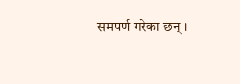समपर्ण गरेका छन् ।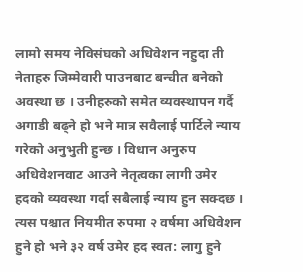लामो समय नेविसंघको अधिवेशन नहुदा ती नेताहरु जिम्मेवारी पाउनबाट बन्चीत बनेको अवस्था छ । उनीहरुको समेत व्यवस्थापन गर्दै अगाडी बढ्ने हो भने मात्र सवैलाई पार्टिले न्याय गरेको अनुभुती हुन्छ । विधान अनुरुप अधिवेशनवाट आउने नेतृत्वका लागी उमेर हदको व्यवस्था गर्दा सबैलाई न्याय हुन सक्दछ ।
त्यस पश्चात नियमीत रुपमा २ वर्षमा अधिवेशन हुने हो भने ३२ वर्ष उमेर हद स्वत: लागु हुने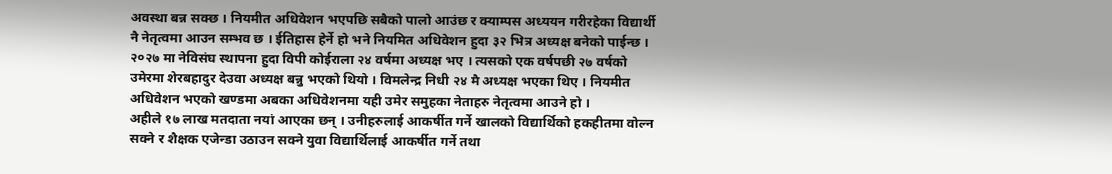अवस्था बन्न सक्छ । नियमीत अधिवेशन भएपछि सबैको पालो आउंछ र क्याम्पस अध्ययन गरीरहेका विद्यार्थी नै नेतृत्वमा आउन सम्भव छ । ईतिहास हेर्ने हो भने नियमित अधिवेशन हुदा ३२ भित्र अध्यक्ष बनेको पाईन्छ । २०२७ मा नेविसंघ स्थापना हुदा विपी कोईराला २४ वर्षमा अध्यक्ष भए । त्यसको एक वर्षपछी २७ वर्षको उमेरमा शेरबहादुर देउवा अध्यक्ष बन्नु भएको थियो । विमलेन्द्र निधी २४ मै अध्यक्ष भएका थिए । नियमीत अधिवेशन भएको खण्डमा अबका अधिवेशनमा यही उमेर समुहका नेताहरु नेतृत्वमा आउने हो ।
अहीले १७ लाख मतदाता नयां आएका छन् । उनीहरुलाई आकर्षीत गर्ने खालको विद्यार्थिको हकहीतमा वोल्न सक्ने र शैक्षक एजेन्डा उठाउन सक्ने युवा विद्यार्थिलाई आकर्षीत गर्ने तथा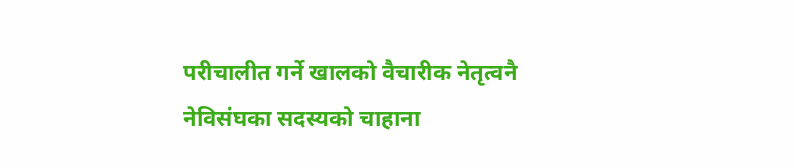परीचालीत गर्ने खालको वैचारीक नेतृत्वनै नेविसंघका सदस्यको चाहाना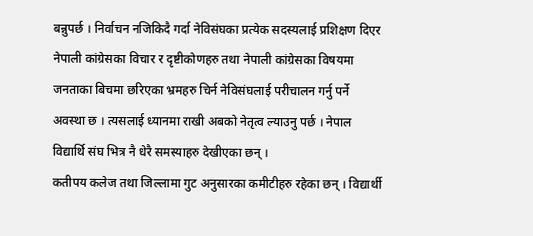बन्नुपर्छ । निर्वाचन नजिकिदै गर्दा नेविसंघका प्रत्येक सदस्यलाई प्रशिक्षण दिएर नेपाली कांग्रेसका विचार र दृष्टीकोणहरु तथा नेपाली कांग्रेसका विषयमा जनताका बिचमा छरिएका भ्रमहरु चिर्न नेविसंघलाई परीचालन गर्नु पर्ने अवस्था छ । त्यसलाई ध्यानमा राखी अबको नेतृत्व ल्याउनु पर्छ । नेपाल विद्यार्थि संघ भित्र नै धेरै समस्याहरु देखीएका छन् ।
कतीपय कलेज तथा जिल्लामा गुट अनुसारका कमीटीहरु रहेका छन् । विद्यार्थी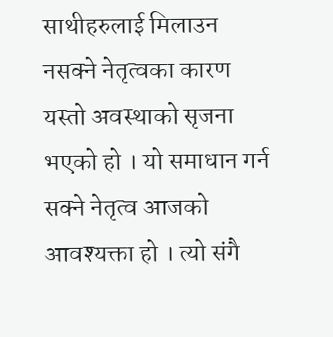साथीहरुलाई मिलाउन नसक्ने नेतृत्वका कारण यस्तो अवस्थाको सृजना भएको हो । यो समाधान गर्न सक्ने नेतृत्व आजको आवश्यक्ता हो । त्यो संगै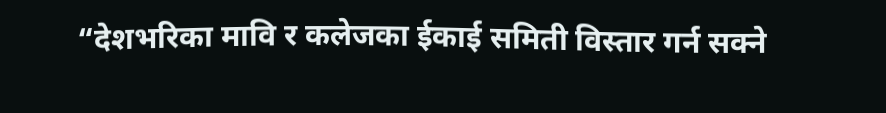“देशभरिका मावि र कलेजका ईकाई समिती विस्तार गर्न सक्ने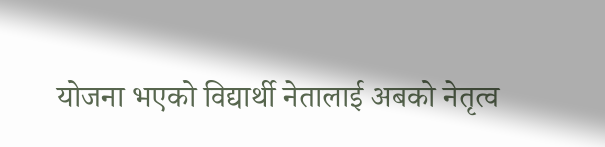योजना भएको विद्यार्थी नेतालाई अबको नेतृत्व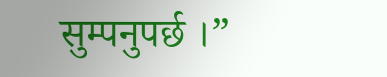सुम्पनुपर्छ ।”